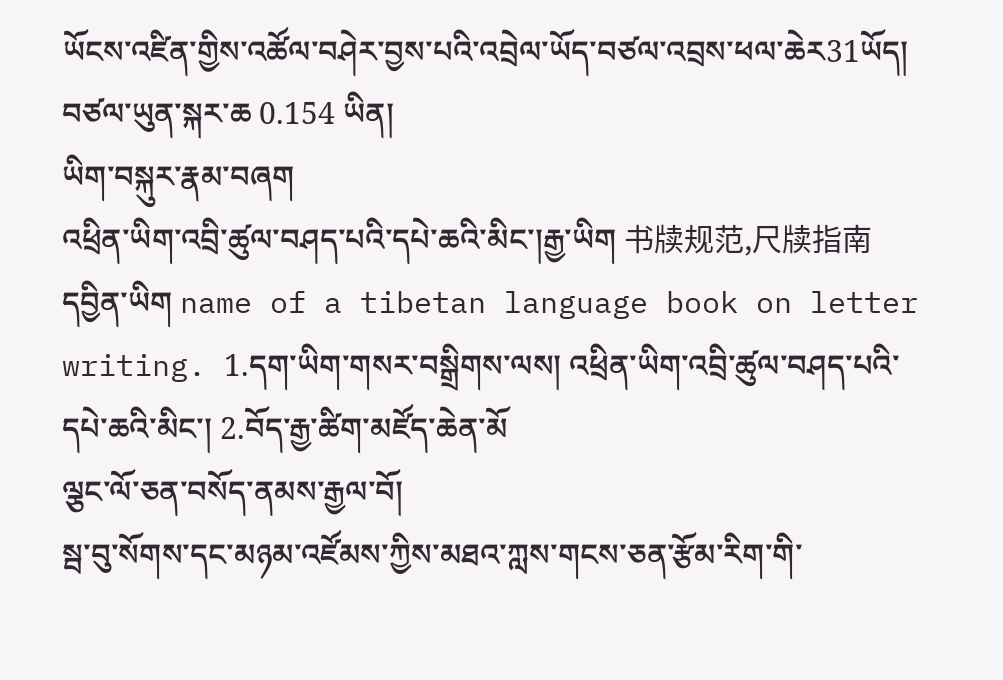ཡོངས་འཛིན་གྱིས་འཚོལ་བཤེར་བྱས་པའི་འབྲེལ་ཡོད་བཙལ་འབྲས་ཕལ་ཆེར31ཡོད།  བཙལ་ཡུན་སྐར་ཆ 0.154 ཡིན།
ཡིག་བསྐུར་རྣམ་བཞག
འཕྲིན་ཡིག་འབྲི་ཚུལ་བཤད་པའི་དཔེ་ཆའི་མིང་།རྒྱ་ཡིག 书牍规范,尺牍指南 དབྱིན་ཡིག name of a tibetan language book on letter writing. 1.དག་ཡིག་གསར་བསྒྲིགས་ལས། འཕྲིན་ཡིག་འབྲི་ཚུལ་བཤད་པའི་དཔེ་ཆའི་མིང་། 2.བོད་རྒྱ་ཚིག་མཛོད་ཆེན་མོ
ལྕང་ལོ་ཅན་བསོད་ནམས་རྒྱལ་བོ།
སྦ་བུ་སོགས་དང་མཉམ་འཛོམས་ཀྱིས་མཐའ་ཀླས་གངས་ཅན་རྩོམ་རིག་གི་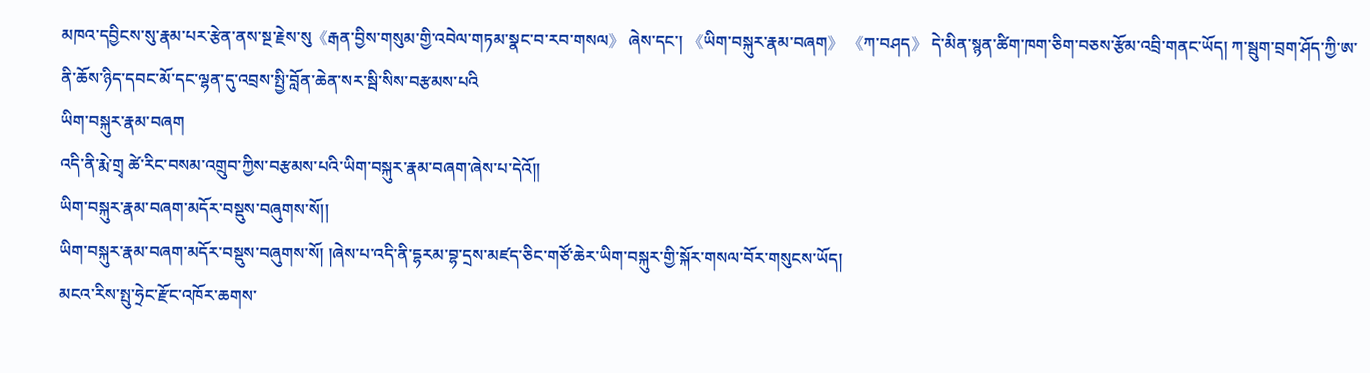མཁའ་དབྱིངས་སུ་རྣམ་པར་རྩེན་ནས་སྔ་རྗེས་སུ《རྒན་བྱིས་གསུམ་གྱི་འབེལ་གཏམ་སྣང་བ་རབ་གསལ》 ཞེས་དང་། 《ཡིག་བསྐུར་རྣམ་བཞག》 《ཀ་བཤད》 དེ་མིན་སྙན་ཚིག་ཁག་ཅིག་བཅས་རྩོམ་འབྲི་གནང་ཡོད། ཀ་སྦུག་བྲག་ཤོད་ཀྱི་ཨ་ནི་ཆོས་ཉིད་དབང་མོ་དང་ལྷན་དུ་འབྲས་སྤྱི་བློན་ཆེན་སར་སྦི་སིས་བརྩམས་པའི
ཡིག་བསྐུར་རྣམ་བཞག
འདི་ནི་རྨེ་གྲྭ ཚེ་རིང་བསམ་འགྲུབ་ཀྱིས་བརྩམས་པའི་ཡིག་བསྐུར་རྣམ་བཞག་ཞེས་པ་དེའོ༎
ཡིག་བསྐུར་རྣམ་བཞག་མདོར་བསྡུས་བཞུགས་སོ།།
ཡིག་བསྐུར་རྣམ་བཞག་མདོར་བསྡུས་བཞུགས་སོ། །ཞེས་པ་འདི་ནི་དྷརམ་བྷ་དྲས་མཛད་ཅིང་གཙོ་ཆེར་ཡིག་བསྐུར་གྱི་སྐོར་གསལ་བོར་གསུངས་ཡོད།
མངའ་རིས་སྤུ་ཧྲེང་རྫོང་འཁོར་ཆགས་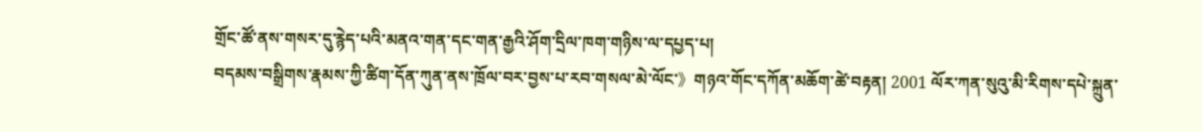གྲོང་ཚོ་ནས་གསར་དུ་རྙེད་པའི་མནའ་གན་དང་གན་རྒྱའི་ཤོག་དྲིལ་ཁག་གཉིས་ལ་དཔྱད་པ།
བདམས་བསྒྲིགས་རྣམས་ཀྱི་ཚིག་དོན་ཀུན་ནས་ཁྲོལ་བར་བྱས་པ་རབ་གསལ་མེ་ལོང་》གཉའ་གོང་དཀོན་མཆོག་ཚེ་བརྟན། 2001 ལོར་ཀན་སུའུ་མི་རིགས་དཔེ་སྐྲུན་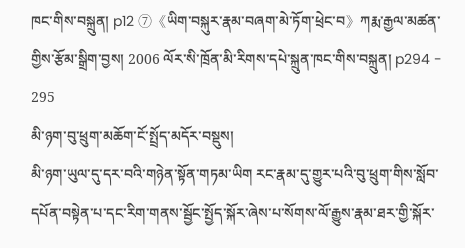ཁང་གིས་བསྐྲུན། p12 ⑦《ཡིག་བསྐུར་རྣམ་བཞག་མེ་ཏོག་ཕྲེང་བ》ཀརྨ་རྒྱལ་མཚན་གྱིས་རྩོམ་སྒྲིག་བྱས། 2006 ལོར་སི་ཁྲོན་མི་རིགས་དཔེ་སྐྲུན་ཁང་གིས་བསྐྲུན། p294 - 295
མི་ཉག་བུ་ཕྲུག་མཆོག་ངོ་སྤྲོད་མདོར་བསྡུས།
མི་ཉག་ཡུལ་དུ་དར་བའི་གཉེན་སྟོན་གཏམ་ཡིག རང་རྣམ་དུ་གྱུར་པའི་བུ་ཕྲུག་གིས་སློབ་དཔོན་བསྟེན་པ་དང་རིག་གནས་སྦྱོང་སྤྱོད་སྐོར་ཞེས་པ་སོགས་ལོ་རྒྱུས་རྣམ་ཐར་གྱི་སྐོར་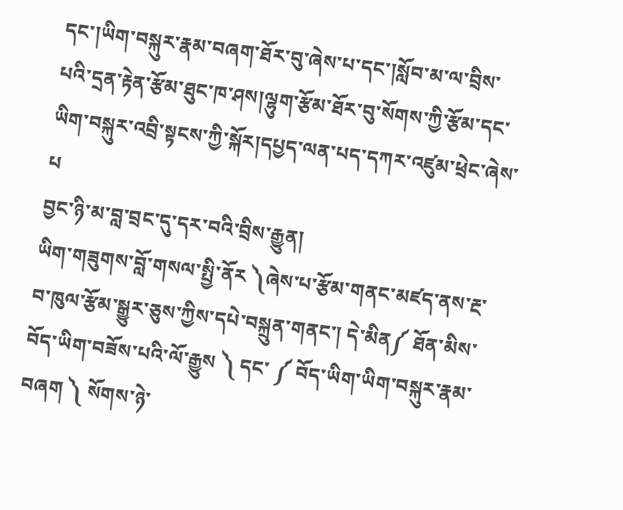དང་།ཡིག་བསྐུར་རྣམ་བཞག་ཐོར་བུ་ཞེས་པ་དང་།སློབ་མ་ལ་བྲིས་པའི་དྲན་རྟེན་རྩོམ་ཐུང་ཁ་ཤས།ལྷུག་རྩོམ་ཐོར་བུ་སོགས་ཀྱི་རྩོམ་དང་ཡིག་བསྐུར་འབྲི་སྟངས་ཀྱི་སྐོར།དཔྱད་ལན་པད་དཀར་འཛུམ་ཕྲེང་ཞེས་པ
བྱང་ཉི་མ་བླ་བྲང་དུ་དར་བའི་བྲིས་རྒྱུན།
ཡིག་གཟུགས་བློ་གསལ་སྤྱི་ནོར ༽ཞེས་པ་རྩོམ་གནང་མཛད་ནས་རྔ་བ་ཁུལ་རྩོམ་སྒྱུར་ཅུས་ཀྱིས་དཔེ་བསྐྲུན་གནང་། དེ་མིན༼ ཐོན་མིས་བོད་ཡིག་བཟོས་པའི་ལོ་རྒྱུས ༽ དང་ ༼ བོད་ཡིག་ཡིག་བསྐུར་རྣམ་བཞག ༽ སོགས་ཉེ་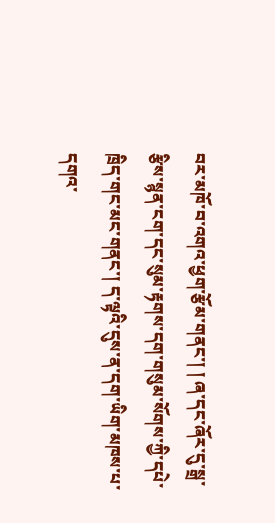བར་མཁོ་བ་འགའ་ཕྱག་རྩོམ་གནང་། ། ཞ་དང་ཞོར་དུ་སྒྲ་རྩིས་སྙན་ངག་དང་སུམ་རྟགས་དག་གསུམ་སོགས་ཀྱི་དཔེ་ཁྲིད་གང་མང་གནང་། ད་ལྟའི་དུས་ན་དག་ཡིག་མཁས་པ་དགའ་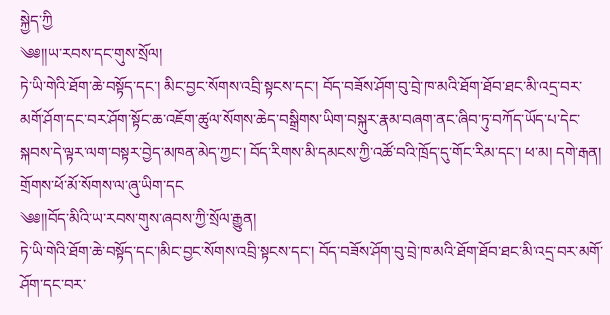སྐྱེད་ཀྱི
༄༅།།ཡ་རབས་དང་གུས་སྲོལ།
ཏེ་ཡི་གེའི་ཐོག་ཆེ་བསྟོད་དང་། མིང་བྱང་སོགས་འབྲི་སྟངས་དང་། བོད་བཟོས་ཤོག་བུ་བྲེ་ཁ་མའི་ཐོག་ཐོབ་ཐང་མི་འདྲ་བར་མགོ་ཤོག་དང་བར་ཤོག་སྟོང་ཆ་འཇོག་ཚུལ་སོགས་ཆེད་བསྒྲིགས་ཡིག་བསྐུར་རྣམ་བཞག་ནང་ཞིབ་ཏུ་བཀོད་ཡོད་པ་དེང་སྐབས་དེ་ལྟར་ལག་བསྟར་བྱེད་མཁན་མེད་ཀྱང་། བོད་རིགས་མི་དམངས་ཀྱི་འཚོ་བའི་ཁྲོད་དུ་གོང་རིམ་དང་། ཕ་མ། དགེ་རྒན། གྲོགས་ཕོ་མོ་སོགས་ལ་ཞུ་ཡིག་དང
༄༅།།བོད་མིའི་ཡ་རབས་གུས་ཞབས་ཀྱི་སྲོལ་རྒྱུན།
ཏེ་ཡི་གེའི་ཐོག་ཆེ་བསྟོད་དང་།མིང་བྱང་སོགས་འབྲི་སྟངས་དང་། བོད་བཟོས་ཤོག་བུ་བྲེ་ཁ་མའི་ཐོག་ཐོབ་ཐང་མི་འདྲ་བར་མགོ་ཤོག་དང་བར་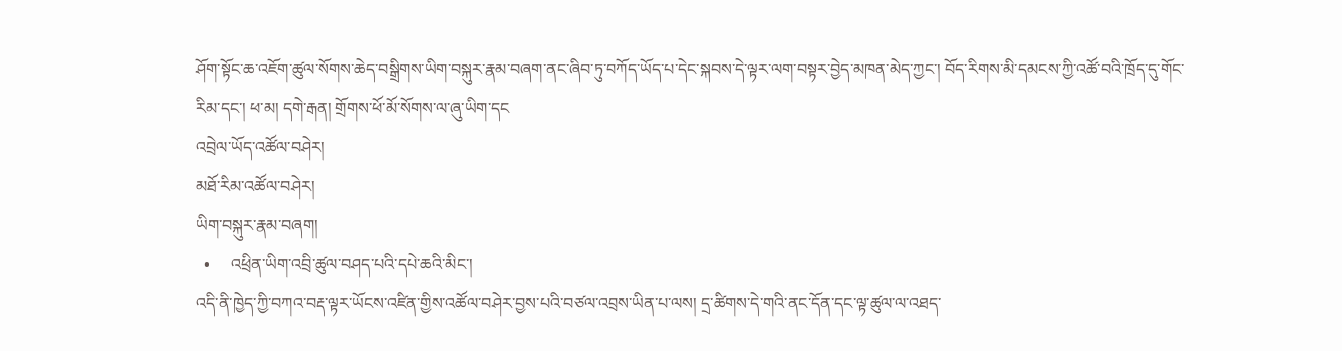ཤོག་སྟོང་ཆ་འཇོག་ཚུལ་སོགས་ཆེད་བསྒྲིགས་ཡིག་བསྐུར་རྣམ་བཞག་ནང་ཞིབ་ཏུ་བཀོད་ཡོད་པ་དེང་སྐབས་དེ་ལྟར་ལག་བསྟར་བྱེད་མཁན་མེད་ཀྱང་། བོད་རིགས་མི་དམངས་ཀྱི་འཚོ་བའི་ཁྲོད་དུ་གོང་རིམ་དང་། ཕ་མ། དགེ་རྒན། གྲོགས་ཕོ་མོ་སོགས་ལ་ཞུ་ཡིག་དང
འབྲེལ་ཡོད་འཚོལ་བཤེར།
མཐོ་རིམ་འཚོལ་བཤེར།
ཡིག་བསྐུར་རྣམ་བཞག།
  •     འཕྲིན་ཡིག་འབྲི་ཚུལ་བཤད་པའི་དཔེ་ཆའི་མིང་།
འདི་ནི་ཁྱེད་ཀྱི་བཀའ་བརྡ་ལྟར་ཡོངས་འཛིན་གྱིས་འཚོལ་བཤེར་བྱས་པའི་བཙལ་འབྲས་ཡིན་པ་ལས། དྲ་ཚིགས་དེ་གའི་ནང་དོན་དང་ལྟ་ཚུལ་ལ་འཐད་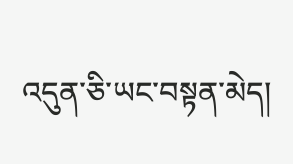འདུན་ཅི་ཡང་བསྟན་མེད།